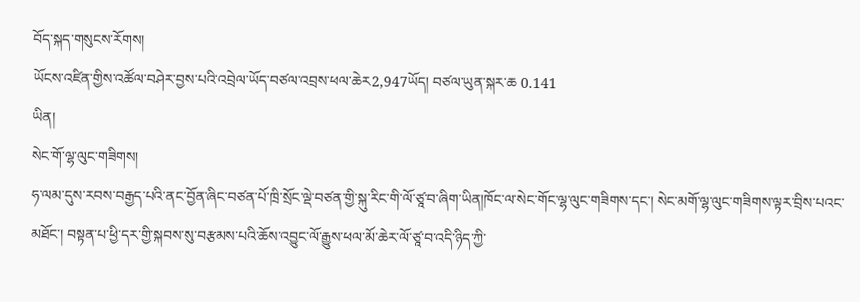བོད་སྐད་གསུངས་རོགས།
ཡོངས་འཛིན་གྱིས་འཚོལ་བཤེར་བྱས་པའི་འབྲེལ་ཡོད་བཙལ་འབྲས་ཕལ་ཆེར2,947ཡོད། བཙལ་ཡུན་སྐར་ཆ 0.141
ཡིན།
སེང་གོ་ལྷ་ལུང་གཟིགས།
ཧ་ལམ་དུས་རབས་བརྒྱད་པའི་ནང་བྱོན་ཞིང་བཙན་པོ་ཁྲི་སྲོང་ལྡེ་བཙན་གྱི་སྐུ་རིང་གི་ལོ་ཙཱ་བ་ཞིག་ཡིན།ཁོང་ལ་སེང་གོང་ལྷ་ལུང་གཟིགས་དང་། སེང་མགོ་ལྷ་ལུང་གཟིགས་ལྟར་བྲིས་པའང་མཐོང་། བསྟན་པ་ཕྱི་དར་གྱི་སྐབས་སུ་བརྩམས་པའི་ཆོས་འབྱུང་ལོ་རྒྱུས་ཕལ་མོ་ཆེར་ལོ་ཙཱ་བ་འདི་ཉིད་ཀྱི་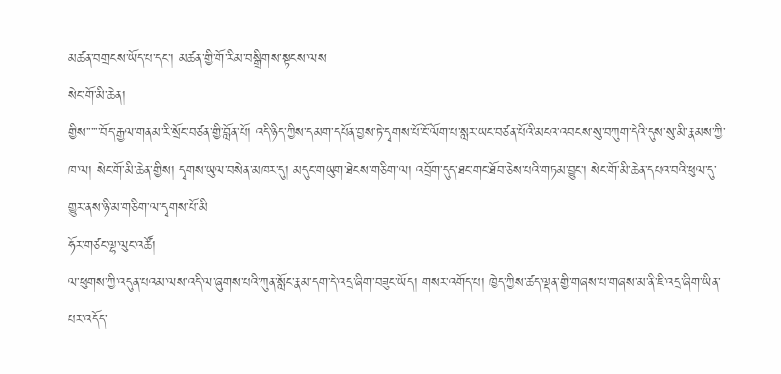མཚན་བགྲངས་ཡོད་པ་དང་། མཚན་གྱི་གོ་རིམ་བསྒྲིགས་སྟངས་ལས
སེང་གོ་མི་ཆེན།
གྱིས་་་་་་བོད་རྒྱལ་གནམ་རི་སྲོང་བཙན་གྱི་བློན་པོ། འདི་ཉིད་ཀྱིས་དམག་དཔོན་བྱས་ཏེ་དྭགས་པོ་ངོ་ལོག་པ་སླར་ཡང་བཙན་པོའི་མངའ་འབངས་སུ་བཀུག་དེའི་དུས་སུ་མི་རྣམས་ཀྱི་ཁ་ལ། སེང་གོ་མི་ཆེན་གྱིས། དྭགས་ཡུལ་བསེན་མཁར་དུ། མདུང་གཡུག་ཐེངས་གཅིག་ལ། འབྲོག་དུད་ཐང་གང་ཐོབ་ཅེས་པའི་གཏམ་བྱུང་། སེང་གོ་མི་ཆེན་དཔའ་བའི་ཕུལ་དུ་གྱུར་ནས་ཉི་མ་གཅིག་ལ་དྭགས་པོ་མི
ཧོར་གཙང་ལྷ་ལུང་འཚོ།
ལ་ཕུགས་ཀྱི་འདུན་པའམ་ལས་འདི་ལ་ཞུགས་པའི་ཀུན་སློང་རྣམ་དག་དེ་འདྲ་ཞིག་བཟུང་ཡོད། གསར་འགོད་པ། ཁྱེད་ཀྱིས་ཚད་ལྡན་གྱི་གཞས་པ་གཞས་མ་ནི་ཇི་འདྲ་ཞིག་ཡིན་པར་འདོད་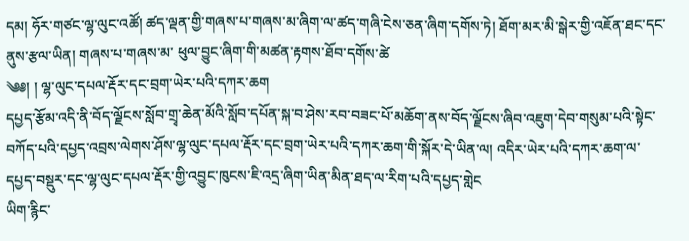དམ། ཧོར་གཙང་ལྷ་ལུང་འཚོ། ཚད་ལྡན་གྱི་གཞས་པ་གཞས་མ་ཞིག་ལ་ཚད་གཞི་ངེས་ཅན་ཞིག་དགོས་ཏེ། ཐོག་མར་མི་སྒེར་གྱི་འཇོན་ཐང་དང་ནུས་རྩལ་ཡིན། གཞས་པ་གཞས་མ་ ཕུལ་བྱུང་ཞིག་གི་མཚན་རྟགས་ཐོབ་དགོས་ཚེ
༄༅། ། ལྷ་ལུང་དཔལ་རྡོར་དང་བྲག་ཡེར་པའི་དཀར་ཆག
དཔྱད་རྩོམ་འདི་ནི་བོད་ལྗོངས་སློབ་གྲྭ་ཆེན་མོའི་སློབ་དཔོན་སྐ་བ་ཤེས་རབ་བཟང་པོ་མཆོག་ནས་བོད་ལྗོངས་ཞིབ་འཇུག་དེབ་གསུམ་པའི་སྟེང་བཀོད་པའི་དཔྱད་འབྲས་ལེགས་ཤོས་ལྷ་ལུང་དཔལ་རྡོར་དང་བྲག་ཡེར་པའི་དཀར་ཆག་གི་སྐོར་དེ་ཡིན་ལ། འདིར་ཡེར་པའི་དཀར་ཆག་ལ་དཔྱད་བསྡུར་དང་ལྷ་ལུང་དཔལ་རྡོར་གྱི་འབྱུང་ཁུངས་ཇི་འདྲ་ཞིག་ཡིན་མིན་ཐད་ལ་རིག་པའི་དཔྱད་གླེང
ཡིག་རྙིང་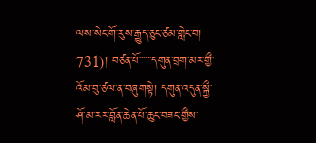ལས་སེང་གོ་རུས་རྒྱུད་ཅུང་ཙམ་གླེང་བ།
731)། བཙན་པོ་་་་་་དགུན་བྲག་མར་གྱྀ་འོམ་བུ་ཙལ་ན་བཞུགསྟེ། དགུན་འདུན་སྐྱྀ་ཤོ་མ་རར་བློན་ཆེན་པོ་ཆུང་བཟང་གྱྀས་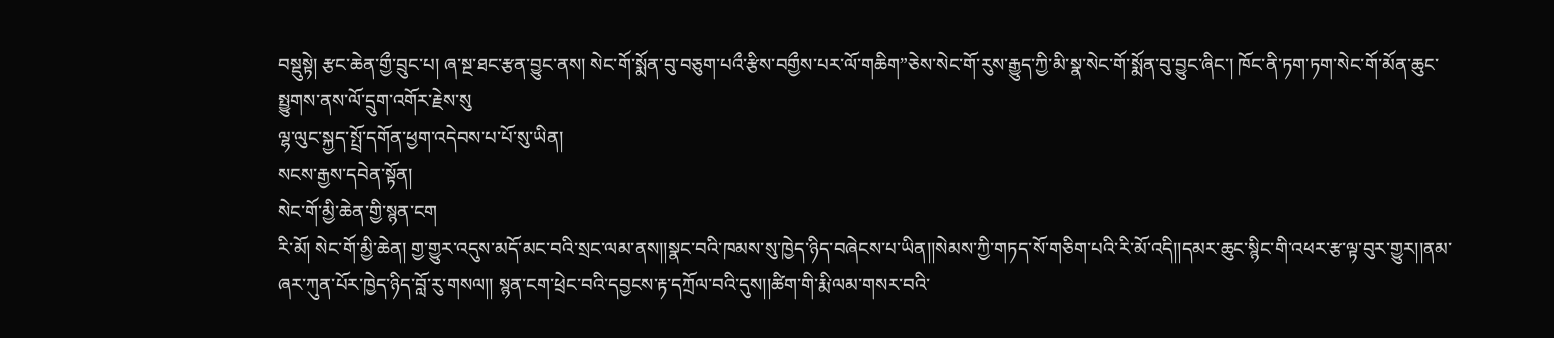བསྡུསྟེ། རྩང་ཆེན་གྱྀ་བྲུང་པ། ཞ་སྔ་ཐང་རྩན་བྱུང་ནས། སེང་གོ་སྨོན་བུ་བཅུག་པའྀ་རྩིས་བགྱྀས་པར་ལོ་གཆིག”ཅེས་སེང་གོ་རུས་རྒྱུད་ཀྱི་མི་སྣ་སེང་གོ་སྨོན་བུ་བྱུང་ཞིང་། ཁོང་ནི་ཏག་ཏག་སེང་གོ་མོན་ཆུང་སྤྱུགས་ནས་ལོ་དྲུག་འགོར་རྗེས་སུ
ལྷ་ལུང་སྐྱད་སྤྲོ་དགོན་ཕྱག་འདེབས་པ་པོ་སུ་ཡིན།
སངས་རྒྱས་དབེན་སྟོན།
སེང་གོ་མྱི་ཆེན་གྱི་སྙན་ངག
རི་མོ། སེང་གོ་མྱི་ཆེན། གྱ་གྱུར་འདུས་མདོ་མང་བའི་སྲང་ལམ་ནས།།སྣང་བའི་ཁམས་སུ་ཁྱེད་ཉིད་བཞེངས་པ་ཡིན།།སེམས་ཀྱི་གཏད་སོ་གཅིག་པའི་རི་མོ་འདི།།དམར་ཆུང་སྙིང་གི་འཕར་རྩ་ལྟ་བུར་གྱུར།།ནམ་ཞར་ཀུན་པོར་ཁྱེད་ཉིད་བློ་རུ་གསལ།། སྙན་ངག་ཕྲེང་བའི་དབྱངས་རྟ་དཀྲོལ་བའི་དུས།།ཚིག་གི་རྨི་ལམ་གསར་བའི་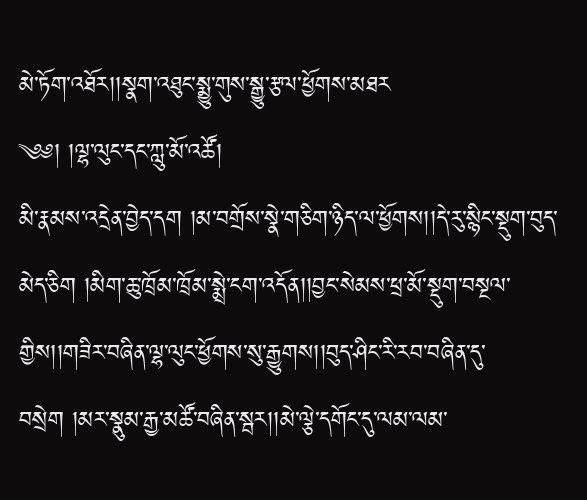མེ་ཏོག་འཐོར།།སྣག་འཐུང་སྨྱུ་གུས་སྒྱུ་རྩལ་ཕྱོགས་མཐར
༄༅། །ལྷ་ལུང་དང་ཀླུ་མོ་འཚོ།
མི་རྣམས་འདྲེན་བྱེད་དག །མ་བགྲོས་སྣེ་གཅིག་ཉིད་ལ་ཕྱོགས།།དེ་རུ་སྙིང་སྡུག་བུད་མེད་ཅིག །མིག་ཆུ་ཁྲོམ་ཁྲོམ་སྨྲེ་ངག་འདོན།།བྱང་སེམས་ཕྲ་མོ་སྡུག་བསྔལ་གྱིས།།གཟིར་བཞིན་ལྷ་ལུང་ཕྱོགས་སུ་རྒྱུགས།།བུད་ཤིང་རི་རབ་བཞིན་དུ་བསྲེག །མར་སྣུམ་རྒྱ་མཚོ་བཞིན་སྦར།།མེ་ལྕེ་དགོང་དུ་ལམ་ལམ་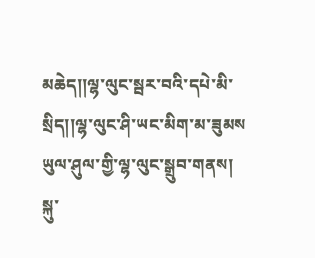མཆེད།།ལྷ་ལུང་སྦར་བའི་དཔེ་མི་སྲིད།།ལྷ་ལུང་ཤི་ཡང་མིག་མ་ཟུམས
ཡུལ་ཤུལ་གྱི་ལྷ་ལུང་སྒྲུབ་གནས།
སྐུ་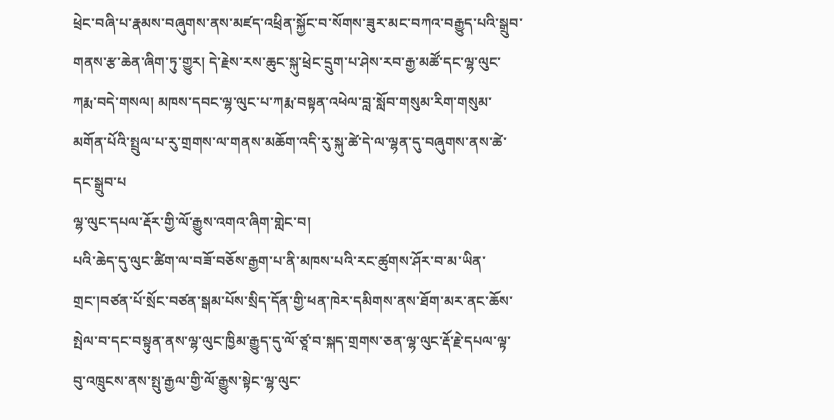ཕྲེང་བཞི་པ་རྣམས་བཞུགས་ནས་མཛད་འཕྲིན་སྐྱོང་བ་སོགས་ཟུར་མང་བཀའ་བརྒྱུད་པའི་སྒྲུབ་གནས་རྩ་ཆེན་ཞིག་ཏུ་གྱུར། དེ་རྗེས་རས་ཆུང་སྐུ་ཕྲེང་དྲུག་པ་ཤེས་རབ་རྒྱ་མཚོ་དང་ལྷ་ལུང་ཀརྨ་བདེ་གསལ། མཁས་དབང་ལྷ་ལུང་པ་ཀརྨ་བསྟན་འཕེལ་བླ་སློབ་གསུམ་རིག་གསུམ་མགོན་པོའི་སྤྲུལ་པ་རུ་གྲགས་ལ་གནས་མཆོག་འདི་རུ་སྐུ་ཚེ་དེ་ལ་ལྷན་དུ་བཞུགས་ནས་ཚེ་དང་སྒྲུབ་པ
ལྷ་ལུང་དཔལ་རྡོར་གྱི་ལོ་རྒྱུས་འགའ་ཞིག་གླེང་བ།
པའི་ཆེད་དུ་ལུང་ཚིག་ལ་བཟོ་བཅོས་རྒྱག་པ་ནི་མཁས་པའི་རང་ཚུགས་ཤོར་བ་མ་ཡིན་གྲང་།བཙན་པོ་སྲོང་བཙན་སྒམ་པོས་སྲིད་དོན་གྱི་ཕན་ཁེར་དམིགས་ནས་ཐོག་མར་ནང་ཆོས་སྤེལ་བ་དང་བསྟུན་ནས་ལྷ་ལུང་ཁྱིམ་རྒྱུད་དུ་ལོ་ཙཱ་བ་སྐད་གྲགས་ཅན་ལྷ་ལུང་རྡོ་རྗེ་དཔལ་ལྟ་བུ་འཁྲུངས་ནས་སྤུ་རྒྱལ་གྱི་ལོ་རྒྱུས་སྟེང་ལྷ་ལུང་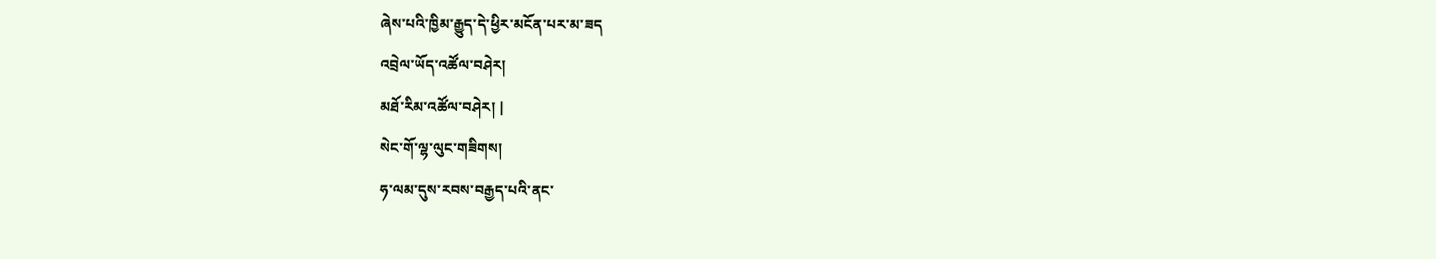ཞེས་པའི་ཁྱིམ་རྒྱུད་དེ་ཕྱིར་མངོན་པར་མ་ཟད
འབྲེལ་ཡོད་འཚོལ་བཤེར།
མཐོ་རིམ་འཚོལ་བཤེར། |
སེང་གོ་ལྷ་ལུང་གཟིགས།
ཧ་ལམ་དུས་རབས་བརྒྱད་པའི་ནང་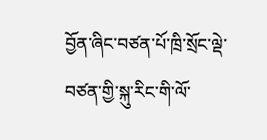བྱོན་ཞིང་བཙན་པོ་ཁྲི་སྲོང་ལྡེ་བཙན་གྱི་སྐུ་རིང་གི་ལོ་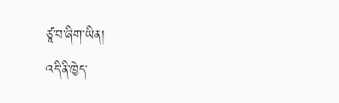ཙཱ་བ་ཞིག་ཡིན།
འདི་ནི་ཁྱེད་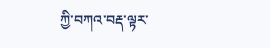ཀྱི་བཀའ་བརྡ་ལྟར་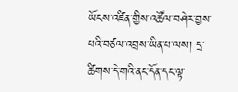ཡོངས་འཛིན་གྱིས་འཚོལ་བཤེར་བྱས་པའི་བཙལ་འབྲས་ཡིན་པ་ལས། དྲ་ཚིགས་དེ་གའི་ནང་དོན་དང་ལྟ་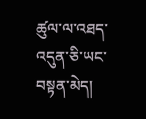ཚུལ་ལ་འཐད་འདུན་ཅི་ཡང་བསྟན་མེད།